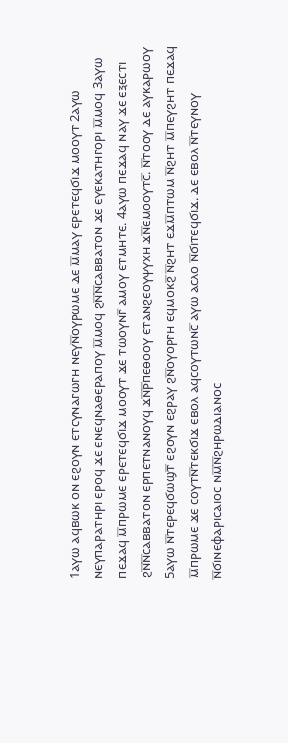1ⲁⲩⲱ ⲁϥⲃⲱⲕ ⲟⲛ ⲉϩⲟⲩⲛ ⲉⲧⲥⲩⲛⲁⲅⲱⲅⲏ ⲛⲉⲩⲛ̅ⲟⲩⲣⲱⲙⲉ ⲇⲉ ⲙ̅ⲙⲁⲩ ⲉⲣⲉⲧⲉϥϭⲓϫ ⲙⲟⲟⲩⲧ 2ⲁⲩⲱ ⲛⲉⲩⲡⲁⲣⲁⲧⲏⲣⲓ ⲉⲣⲟϥ ϫⲉ ⲉⲛⲉϥⲛⲁⲑⲉⲣⲁⲡⲟⲩ ⲙ̅ⲙⲟϥ ϩⲛ̅ⲛ̅ⲥⲁⲃⲃⲁⲧⲟⲛ ϫⲉ ⲉⲩⲉⲕⲁⲧⲏⲅⲟⲣⲓ ⲙ̅ⲙⲟϥ 3ⲁⲩⲱ ⲡⲉϫⲁϥ ⲙ̅ⲡⲣⲱⲙⲉ ⲉⲣⲉⲧⲉϥϭⲓϫ ⲙⲟⲟⲩⲧ ϫⲉ ⲧⲱⲟⲩⲛⲅ̅ ⲁⲙⲟⲩ ⲉⲧⲙⲏⲧⲉ. 4ⲁⲩⲱ ⲡⲉϫⲁϥ ⲛⲁⲩ ϫⲉ ⲉⲝⲉⲥⲧⲓ ϩⲛ̅ⲛ̅ⲥⲁⲃⲃⲁⲧⲟⲛ ⲉⲣⲡⲉⲧⲛⲁⲛⲟⲩϥ ϫⲛ̅ⲣ̅ⲡⲉⲑⲟⲟⲩ ⲉⲧⲁⲛϩⲉⲟⲩⲯⲩⲭⲏ ϫⲛ̅ⲉⲙⲟⲟⲩⲧⲥ̅. ⲛ̅ⲧⲟⲟⲩ ⲇⲉ ⲁⲩⲕⲁⲣⲱⲟⲩ 5ⲁⲩⲱ ⲛ̅ⲧⲉⲣⲉϥϭⲱϣⲧ̅ ⲉϩⲟⲩⲛ ⲉϩⲣⲁⲩ ϩⲛ̅ⲟⲩⲟⲣⲅⲏ ⲉϥⲙⲟⲕϩ̅ ⲛ̅ϩⲏⲧ ⲉϫⲙ̅ⲡⲧⲱⲙ ⲛ̅ϩⲏⲧ ⲙ̅ⲡⲉⲩϩⲏⲧ ⲡⲉϫⲁϥ ⲙ̅ⲡⲣⲱⲙⲉ ϫⲉ ⲥⲟⲩⲧⲛ̅ⲧⲉⲕϭⲓϫ ⲉⲃⲟⲗ ⲁϥⲥⲟⲩⲧⲱⲛⲥ̅ ⲁⲩⲱ ⲁⲥⲗⲟ ⲛ̅ϭⲓⲧⲉϥϭⲓϫ. ⲇⲉ ⲉⲃⲟⲗ ⲛ̅ⲧⲉⲩⲛⲟⲩ ⲛ̅ϭⲓⲛⲉⲫⲁⲣⲓⲥⲁⲓⲟⲥ ⲛⲙ̅ⲛ̅ϩⲏⲣⲱⲇⲓⲁⲛⲟⲥ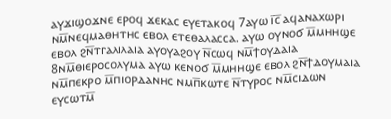ⲁⲩϫⲓϣⲟϫⲛⲉ ⲉⲣⲟϥ ϫⲉⲕⲁⲥ ⲉⲩⲉⲧⲁⲕⲟϥ 7ⲁⲩⲱ ⲓ̅ⲥ̅ ⲁϥⲁⲛⲁⲭⲱⲣⲓ ⲛⲙ̅ⲛⲉϥⲙⲁⲑⲏⲧⲏⲥ ⲉⲃⲟⲗ ⲉⲧⲉⲑⲁⲗⲁⲥⲥⲁ. ⲁⲩⲱ ⲟⲩⲛⲟϭ ⲙ̅ⲙⲏⲏϣⲉ ⲉⲃⲟⲗ ϩⲛ̅ⲧⲅⲁⲗⲓⲗⲁⲓⲁ ⲁⲩⲟⲩⲁϩⲟⲩ ⲛ̅ⲥⲱϥ ⲛⲙ̅ϯⲟⲩⲇⲁⲓⲁ 8ⲛⲙ̅ⲑⲓⲉⲣⲟⲥⲟⲗⲩⲙⲁ ⲁⲩⲱ ⲕⲉⲛⲟϭ ⲙ̅ⲙⲏⲏϣⲉ ⲉⲃⲟⲗ ϩⲛ̅ϯⲇⲟⲩⲙⲁⲓⲁ ⲛⲙ̅ⲡⲉⲕⲣⲟ ⲙ̅ⲡⲓⲟⲣⲇⲁⲛⲏⲥ ⲛⲙⲡ̅ⲕⲱⲧⲉ ⲛ̅ⲧⲩⲣⲟⲥ ⲛⲙ̅ⲥⲓⲇⲱⲛ ⲉⲩⲥⲱⲧⲙ̅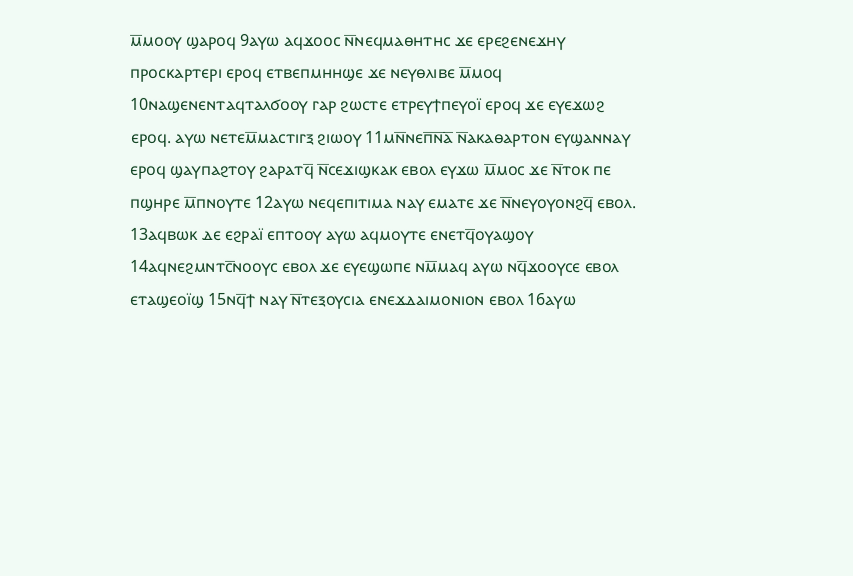ⲙ̅ⲙⲟⲟⲩ ϣⲁⲣⲟϥ 9ⲁⲩⲱ ⲁϥϫⲟⲟⲥ ⲛ̅ⲛⲉϥⲙⲁⲑⲏⲧⲏⲥ ϫⲉ ⲉⲣⲉϩⲉⲛⲉϫⲏⲩ ⲡⲣⲟⲥⲕⲁⲣⲧⲉⲣⲓ ⲉⲣⲟϥ ⲉⲧⲃⲉⲡⲙⲏⲏϣⲉ ϫⲉ ⲛⲉⲩⲑⲗⲓⲃⲉ ⲙ̅ⲙⲟϥ 10ⲛⲁϣⲉⲛⲉⲛⲧⲁϥⲧⲁⲗϭⲟⲟⲩ ⲅⲁⲣ ϩⲱⲥⲧⲉ ⲉⲧⲣⲉⲩϯⲡⲉⲩⲟⲓ̈ ⲉⲣⲟϥ ϫⲉ ⲉⲩⲉϫⲱϩ ⲉⲣⲟϥ. ⲁⲩⲱ ⲛⲉⲧⲉⲙ̅ⲙⲁⲥⲧⲓⲅⲝ ϩⲓⲱⲟⲩ 11ⲙⲛ̅ⲛⲉⲡ̅ⲛ̅ⲁ̅ ⲛ̅ⲁⲕⲁⲑⲁⲣⲧⲟⲛ ⲉⲩϣⲁⲛⲛⲁⲩ ⲉⲣⲟϥ ϣⲁⲩⲡⲁϩⲧⲟⲩ ϩⲁⲣⲁⲧϥ̅ ⲛ̅ⲥⲉϫⲓϣⲕⲁⲕ ⲉⲃⲟⲗ ⲉⲩϫⲱ ⲙ̅ⲙⲟⲥ ϫⲉ ⲛ̅ⲧⲟⲕ ⲡⲉ ⲡϣⲏⲣⲉ ⲙ̅ⲡⲛⲟⲩⲧⲉ 12ⲁⲩⲱ ⲛⲉϥⲉⲡⲓⲧⲓⲙⲁ ⲛⲁⲩ ⲉⲙⲁⲧⲉ ϫⲉ ⲛ̅ⲛⲉⲩⲟⲩⲟⲛϩϥ̅ ⲉⲃⲟⲗ. 13ⲁϥⲃⲱⲕ ⲇⲉ ⲉϩⲣⲁⲓ̈ ⲉⲡⲧⲟⲟⲩ ⲁⲩⲱ ⲁϥⲙⲟⲩⲧⲉ ⲉⲛⲉⲧϥ̅ⲟⲩⲁϣⲟⲩ 14ⲁϥⲛⲉϩⲙⲛⲧⲥ̅ⲛⲟⲟⲩⲥ ⲉⲃⲟⲗ ϫⲉ ⲉⲩⲉϣⲱⲡⲉ ⲛⲙ̅ⲙⲁϥ ⲁⲩⲱ ⲛϥ̅ϫⲟⲟⲩⲥⲉ ⲉⲃⲟⲗ ⲉⲧⲁϣⲉⲟⲓ̈ϣ 15ⲛϥ̅ϯ ⲛⲁⲩ ⲛ̅ⲧⲉⲝⲟⲩⲥⲓⲁ ⲉⲛⲉϫⲇⲁⲓⲙⲟⲛⲓⲟⲛ ⲉⲃⲟⲗ 16ⲁⲩⲱ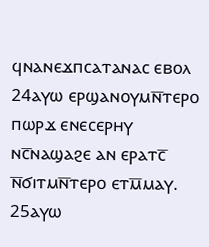ϥⲛⲁⲛⲉϫⲡⲥⲁⲧⲁⲛⲁⲥ ⲉⲃⲟⲗ 24ⲁⲩⲱ ⲉⲣϣⲁⲛⲟⲩⲙⲛ̅ⲧⲉⲣⲟ ⲡⲱⲣϫ ⲉⲛⲉⲥⲉⲣⲏⲩ ⲛⲥ̅ⲛⲁϣⲁϩⲉ ⲁⲛ ⲉⲣⲁⲧⲥ̅ ⲛ̅ϭⲓⲧⲙⲛ̅ⲧⲉⲣⲟ ⲉⲧⲙ̅ⲙⲁⲩ. 25ⲁⲩⲱ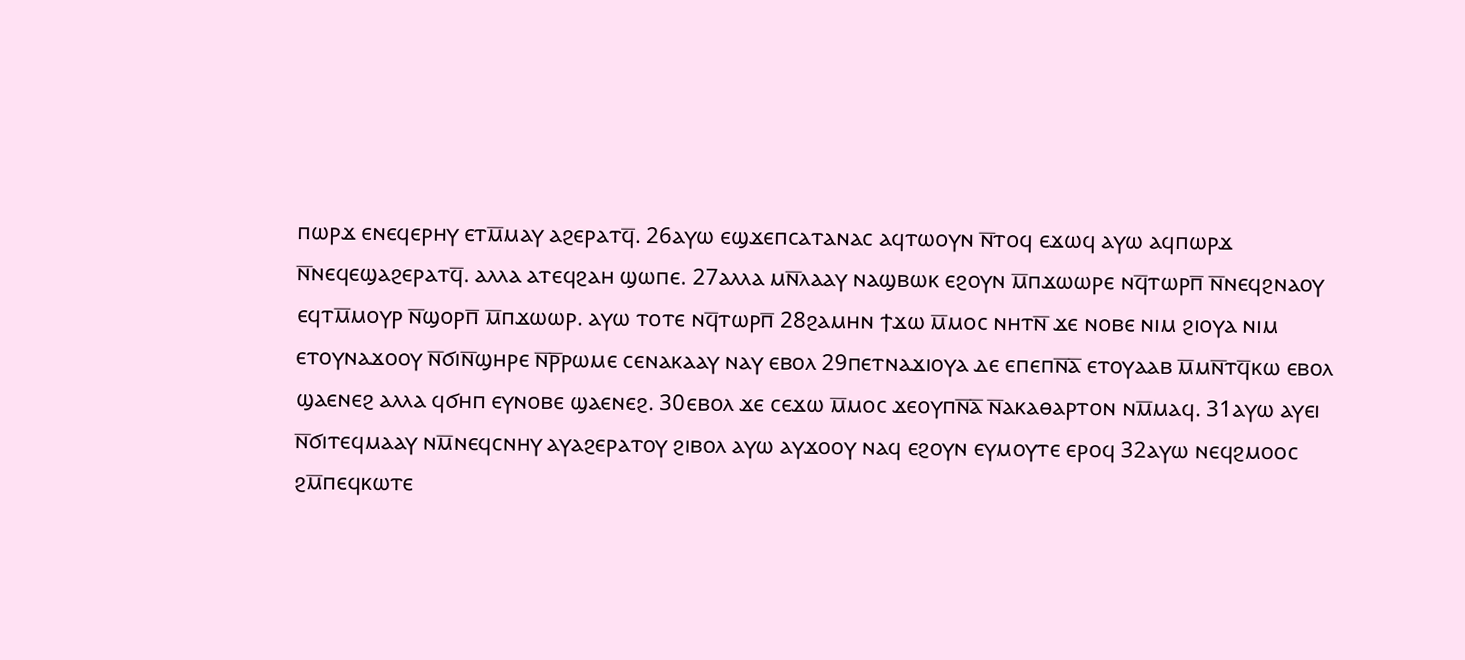ⲡⲱⲣϫ ⲉⲛⲉϥⲉⲣⲏⲩ ⲉⲧⲙ̅ⲙⲁⲩ ⲁϩⲉⲣⲁⲧϥ̅. 26ⲁⲩⲱ ⲉϣϫⲉⲡⲥⲁⲧⲁⲛⲁⲥ ⲁϥⲧⲱⲟⲩⲛ ⲛ̅ⲧⲟϥ ⲉϫⲱϥ ⲁⲩⲱ ⲁϥⲡⲱⲣϫ ⲛ̅ⲛⲉϥⲉϣⲁϩⲉⲣⲁⲧϥ̅. ⲁⲗⲗⲁ ⲁⲧⲉϥϩⲁⲏ ϣⲱⲡⲉ. 27ⲁⲗⲗⲁ ⲙⲛ̅ⲗⲁⲁⲩ ⲛⲁϣⲃⲱⲕ ⲉϩⲟⲩⲛ ⲙ̅ⲡϫⲱⲱⲣⲉ ⲛϥ̅ⲧⲱⲣⲡ̅ ⲛ̅ⲛⲉϥϩⲛⲁⲟⲩ ⲉϥⲧⲙ̅ⲙⲟⲩⲣ ⲛ̅ϣⲟⲣⲡ̅ ⲙ̅ⲡϫⲱⲱⲣ. ⲁⲩⲱ ⲧⲟⲧⲉ ⲛϥ̅ⲧⲱⲣⲡ̅ 28ϩⲁⲙⲏⲛ ϯϫⲱ ⲙ̅ⲙⲟⲥ ⲛⲏⲧⲛ̅ ϫⲉ ⲛⲟⲃⲉ ⲛⲓⲙ ϩⲓⲟⲩⲁ ⲛⲓⲙ ⲉⲧⲟⲩⲛⲁϫⲟⲟⲩ ⲛ̅ϭⲓⲛ̅ϣⲏⲣⲉ ⲛ̅ⲣ̅ⲣⲱⲙⲉ ⲥⲉⲛⲁⲕⲁⲁⲩ ⲛⲁⲩ ⲉⲃⲟⲗ 29ⲡⲉⲧⲛⲁϫⲓⲟⲩⲁ ⲇⲉ ⲉⲡⲉⲡⲛ̅ⲁ̅ ⲉⲧⲟⲩⲁⲁⲃ ⲙ̅ⲙⲛ̅ⲧϥ̅ⲕⲱ ⲉⲃⲟⲗ ϣⲁⲉⲛⲉϩ ⲁⲗⲗⲁ ϥϭⲏⲡ ⲉⲩⲛⲟⲃⲉ ϣⲁⲉⲛⲉϩ. 30ⲉⲃⲟⲗ ϫⲉ ⲥⲉϫⲱ ⲙ̅ⲙⲟⲥ ϫⲉⲟⲩⲡⲛ̅ⲁ̅ ⲛ̅ⲁⲕⲁⲑⲁⲣⲧⲟⲛ ⲛⲙ̅ⲙⲁϥ. 31ⲁⲩⲱ ⲁⲩⲉⲓ ⲛ̅ϭⲓⲧⲉϥⲙⲁⲁⲩ ⲛⲙ̅ⲛⲉϥⲥⲛⲏⲩ ⲁⲩⲁϩⲉⲣⲁⲧⲟⲩ ϩⲓⲃⲟⲗ ⲁⲩⲱ ⲁⲩϫⲟⲟⲩ ⲛⲁϥ ⲉϩⲟⲩⲛ ⲉⲩⲙⲟⲩⲧⲉ ⲉⲣⲟϥ 32ⲁⲩⲱ ⲛⲉϥϩⲙⲟⲟⲥ ϩⲙ̅ⲡⲉϥⲕⲱⲧⲉ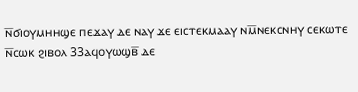ⲛ̅ϭⲓⲟⲩⲙⲏⲏϣⲉ ⲡⲉϫⲁⲩ ⲇⲉ ⲛⲁⲩ ϫⲉ ⲉⲓⲥⲧⲉⲕⲙⲁⲁⲩ ⲛⲙ̅ⲛⲉⲕⲥⲛⲏⲩ ⲥⲉⲕⲱⲧⲉ ⲛ̅ⲥⲱⲕ ϩⲓⲃⲟⲗ 33ⲁϥⲟⲩⲱϣⲃ̅ ⲇⲉ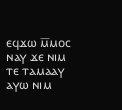ⲉϥϫⲱ ⲙ̅ⲙⲟⲥ ⲛⲁⲩ ϫⲉ ⲛⲓⲙ ⲧⲉ ⲧⲁⲙⲁⲁⲩ ⲁⲩⲱ ⲛⲓⲙ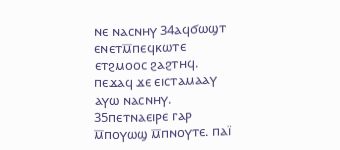ⲛⲉ ⲛⲁⲥⲛⲏⲩ 34ⲁϥϭⲱϣⲧ ⲉⲛⲉⲧⲙ̅ⲡⲉϥⲕⲱⲧⲉ ⲉⲧϩⲙⲟⲟⲥ ϩⲁϩⲧⲏϥ. ⲡⲉϫⲁϥ ϫⲉ ⲉⲓⲥⲧⲁⲙⲁⲁⲩ ⲁⲩⲱ ⲛⲁⲥⲛⲏⲩ. 35ⲡⲉⲧⲛⲁⲉⲓⲣⲉ ⲅⲁⲣ ⲙ̅ⲡⲟⲩⲱϣ ⲙ̅ⲡⲛⲟⲩⲧⲉ. ⲡⲁⲓ̈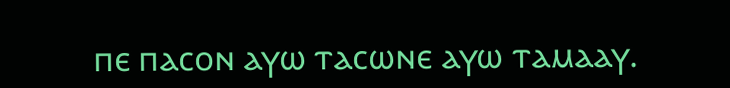ⲡⲉ ⲡⲁⲥⲟⲛ ⲁⲩⲱ ⲧⲁⲥⲱⲛⲉ ⲁⲩⲱ ⲧⲁⲙⲁⲁⲩ.